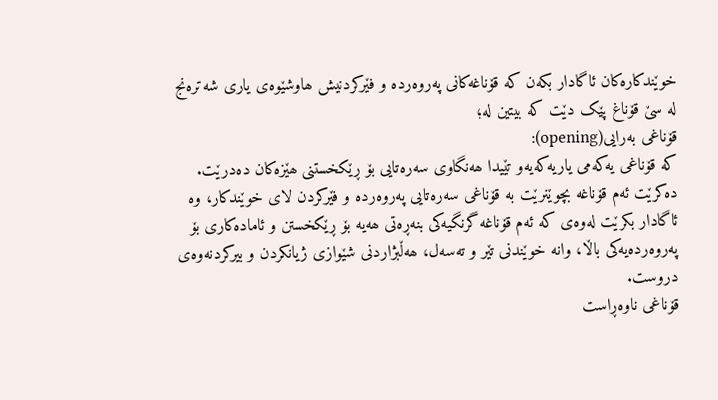خوێندکارەکان ئاگادار بکەن کە قۆناغەکانی پەروەردە و فێرکردنیش ھاوشێوەی یاری شەترەنج لە سێ قۆناغ پێک دێت کە بیتین لە؛
قۆناغی بەرایی(opening):
کە قۆناغی یەکەمی یاریەکەیەو تێیدا ھەنگاوی سەرەتایی بۆ ڕێکخستنی ھێزەکان دەدرێت.
دەکرێت ئەم قۆناغە بچوێنرێت بە قۆناغی سەرەتایی پەروەردە و فێرکردن لای خوێندکار، وە ئاگادار بکرێت لەوەی کە ئەم قۆناغە گرنگیەکی بنەڕەتی ھەیە بۆ ڕێکخستن و ئامادەکاری بۆ پەروەردەیەکی باڵا، وانە خوێندنی تێر و تەسەل، ھەڵبژاردنی شێوازی ژیانکردن و بیرکردنەوەی دروست.
قۆناغی ناوەڕاست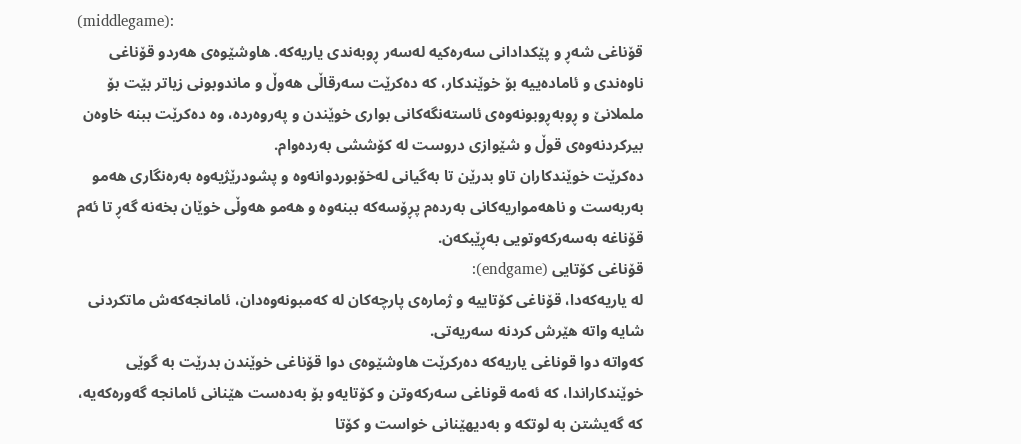(middlegame):
قۆناغی شەڕ و پێکدادانی سەرەکیە لەسەر ڕوبەندی یاریەکە. ھاوشێوەی ھەردو قۆناغی ناوەندی و ئامادەییە بۆ خوێندکار، کە دەکرێت سەرقاڵی ھەوڵ و ماندوبونی زیاتر بێت بۆ ململانێ و ڕوبەڕوبونەوەی ئاستەنگەکانی بواری خوێندن و پەروەردە، وە دەکرێت ببنە خاوەن بیرکردنەوەی قوڵ و شێوازی دروست لە کۆششی بەردەوام.
دەکرێت خوێندکاران تاو بدرێن تا بەگیانی لەخۆبوردوانەوە و پشودرێژیەوە بەرەنگاری ھەمو بەربەست و ناھەمواریەکانی بەردەم پڕۆسەکە ببنەوە و ھەمو ھەوڵی خوێان بخەنە گەڕ تا ئەم قۆناغە بەسەرکەوتویی بەڕێبکەن.
قۆناغی کۆتایی (endgame):
لە یاریەکەدا، قۆناغی کۆتاییە و ژمارەی پارچەکان لە کەمبونەوەدان، ئامانجەکەش ماتکردنی شایە واتە ھێرش کردنە سەریەتی.
کەواتە دوا قوناغی یاریەکە دەرکرێت ھاوشێوەی دوا قۆناغی خوێندن بدرێت بە گوێی خوێندکاراندا، کە ئەمە قوناغی سەرکەوتن و کۆتایەو بۆ بەدەست ھێنانی ئامانجە گەورەکەیە، کە گەیشتن بە لوتکە و بەدیھێنانی خواست و کۆتا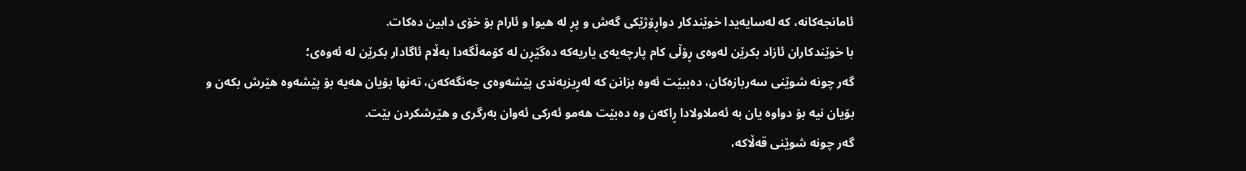ئامانجەکانە، کە لەسایەیدا خوێندکار دواڕۆژێکی گەش و پڕ لە ھیوا و ئارام بۆ خۆی دابین دەکات.
با خوێندکاران ئازاد بکرێن لەوەی ڕۆڵی کام پارچەیەی یاریەکە دەگێڕن لە کۆمەڵگەدا بەڵام ئاگادار بکرێن لە ئەوەی؛
گەر چونە شوێنی سەربازەکان، دەببێت ئەوە بزانن کە لەڕیزبەندی پێشەوەی جەنگەکەن، تەنھا بۆیان ھەیە بۆ پێشەوە ھێرش بکەن و بۆیان نیە بۆ دواوە یان بە ئەملاولادا ڕاکەن وە دەبێت ھەمو ئەرکی ئەوان بەرگری و ھێرشکردن بێت.
گەر چونە شوێنی قەڵاکە،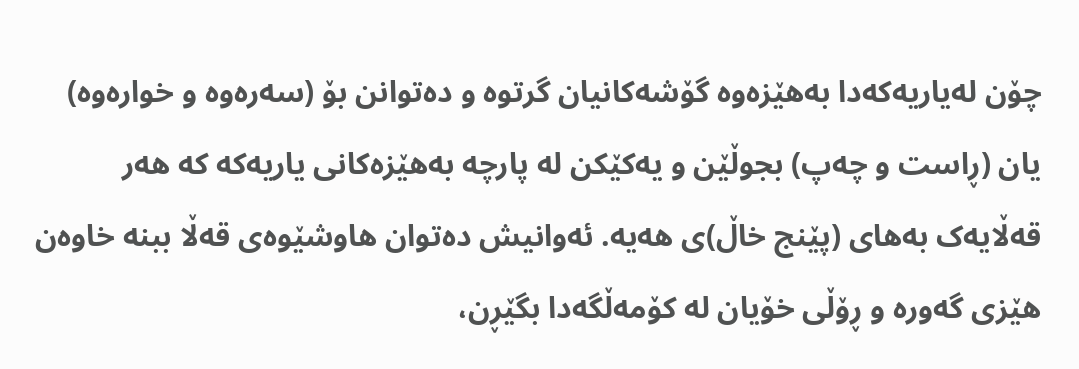چۆن لەیاریەکەدا بەھێزەوە گۆشەکانیان گرتوە و دەتوانن بۆ (سەرەوە و خوارەوە) یان (ڕاست و چەپ) بجوڵێن و یەکێکن لە پارچە بەھێزەکانی یاریەکە کە ھەر قەڵایەک بەھای (پێنج خاڵ)ی ھەیە. ئەوانیش دەتوان ھاوشێوەی قەڵا ببنە خاوەن ھێزی گەورە و ڕۆڵی خۆیان لە کۆمەڵگەدا بگێڕن،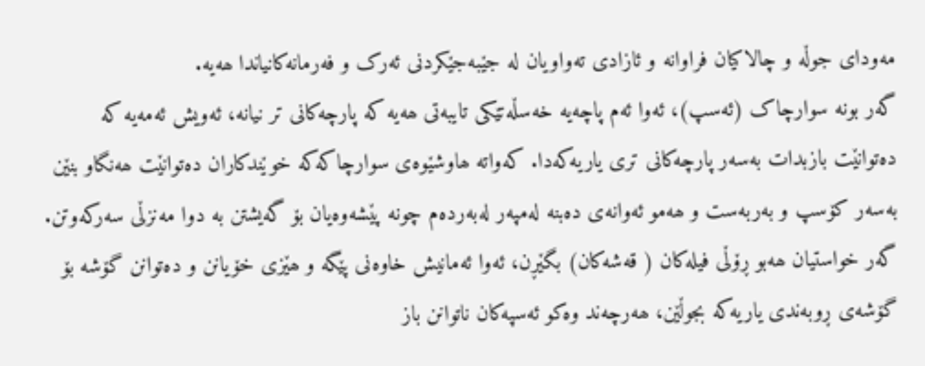مەودای جوڵە و چالاکیان فراوانە و ئازادی تەواویان لە جێبەجێکردنی ئەرک و فەرمانەکانیاندا ھەیە.
گەر بونە سوارچاک (ئەسپ)، ئەوا ئەم پاچەیە خەسڵەتێکی تایبەتی ھەیە کە پارچەکانی تر نیانە، ئەویش ئەمەیە کە دەتوانێت بازبدات بەسەر پارچەکانی تری یاریەکەدا. کەواتە ھاوشێوەی سوارچاکەکە خوێندکاران دەتوانێت ھەنگاو بنێن بەسەر کۆسپ و بەربەست و ھەمو ئەوانەی دەبنە لەمپەر لەبەردەم چونە پێشەوەیان بۆ گەیشتن بە دوا مەنزڵی سەرکەوتن.
گەر خواستیان ھەبو ڕۆڵی فیلەکان ( قەشەکان) بگێڕن، ئەوا ئەمانیش خاوەنی پێگە و ھێزی خۆیانن و دەتوانن گۆشە بۆ گۆشەی ڕوبەندی یاریەکە بجوڵێن، ھەرچەند وەکو ئەسپەکان ناتوانن باز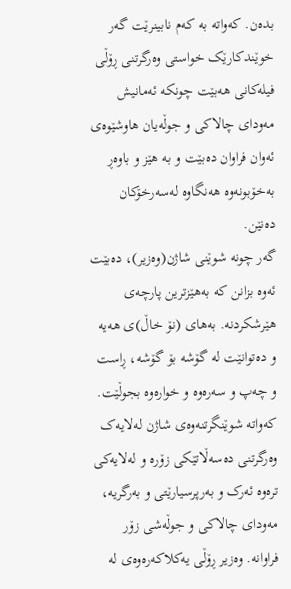بدەن. کەواتە بە کەم نابینرێت گەر خوێندکارێک خواستی وەرگرتنی ڕۆڵی فیلەکانی ھەبێت چونکە ئەمانیش مەودای چالاکی و جوڵەیان ھاوشێوەی ئەوان فراوان دەبێت و بە ھێز و باوەڕ بەخۆبونەوە ھەنگاوە لەسەرخۆکان دەنێن.
گەر چونە شوێنی شاژن(وەزیر)، دەبێت ئەوە بزانن کە بەھێزترین پارچەی ھێرشکردنە. بەھای (نۆ خاڵ)ی ھەیە و دەتوانێت لە گۆشە بۆ گۆشە، ڕاست و چەپ و سەرەوە و خوارەوە بجوڵێت. کەواتە شوێنگرتنەوەی شاژن لەلایەک وەرگرتنی دەسەڵاتێکی زۆرە و لەلایەکی ترەوە ئەرک و بەرپرسیارێتی و بەرگریە، مەودای چالاکی و جوڵەشی زۆر فراوانە. وەزیر ڕۆڵی یەکلاکەرەوەی لە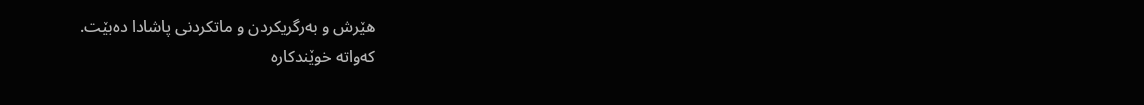ھێرش و بەرگریکردن و ماتکردنی پاشادا دەبێت.
کەواتە خوێندکارە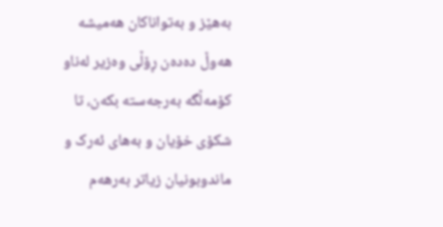بەھێز و بەتواناکان ھەمیشە ھەوڵ دەدەن ڕۆڵی وەزیر لەناو کۆمەڵگە بەرجەستە بکەن، تا شکۆی خۆیان و بەھای ئەرک و ماندوبونیان زیاتر بەرھەم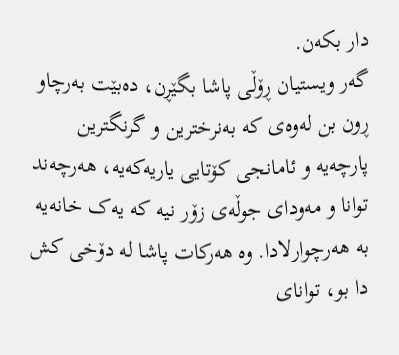دار بکەن.
گەر ویستیان ڕۆڵی پاشا بگێڕن، دەبێت بەرچاو ڕون بن لەوەی کە بەنرخترین و گرنگترین پارچەیە و ئامانجی کۆتایی یاریەکەیە، ھەرچەند توانا و مەودای جوڵەی زۆر نیە کە یەک خانەیە بە ھەرچوارلادا. وە ھەرکات پاشا لە دۆخی کش دا بو، توانای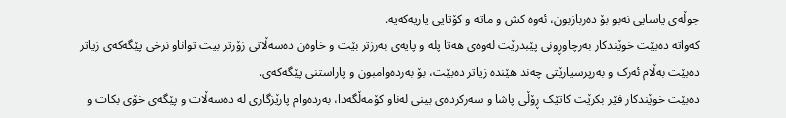جوڵەی یاسایی نەبو بۆ دەربازبون، ئەوە کش و ماتە و کۆتایی یاریەکەیە.
کەواتە دەبێت خوێندکار بەرچاوڕونی پێبدرێت لەوەی ھەتا پلە و پایەی بەرزتر بێت و خاوەن دەسەڵاتی زۆرتر بیت تواناو نرخی پێگەکەی زیاتر دەبێت بەڵام ئەرک و بەرپرسیارێتی چەند ھێندە زیاتر دەبێت، بۆ بەردەوامبون و پاراستنی پێگەکەی.
دەبێت خوێندکار فێر بکرێت کاتێک ڕۆڵی پاشا و سەرکردەی بینی لەناو کۆمەڵگەدا، بەردەوام پارێزگاری لە دەسەڵات و پێگەی خۆی بکات و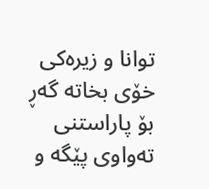توانا و زیرەکی خۆی بخاتە گەڕ بۆ پاراستنی تەواوی پێگە و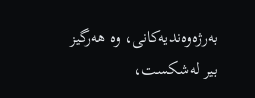بەرژەوەندیەکانی، وە ھەرگیز بیر لەشکست،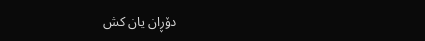دۆڕان یان کش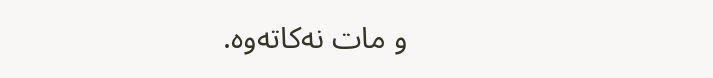و مات نەکاتەوە.